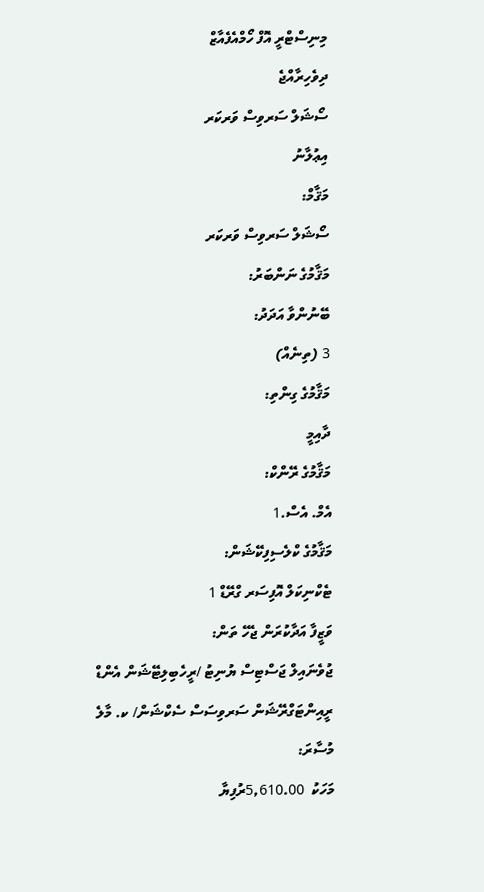މިނިސްޓްރީ އޮފް ހޯމްއެފެއާޒް
ދިވެހިރާއްޖެ
ސޯޝަލް ސަރވިސް ވަރކަރ
އިޢުލާނު
މަޤާމް:
ސޯޝަލް ސަރވިސް ވަރކަރ
މަޤާމުގެ ނަންބަރު:
ބޭނުންވާ އަދަދު:
3 (ތިނެއް)
މަޤާމުގެ ގިންތި:
ދާއިމީ
މަޤާމުގެ ރޭންކް:
އެމް. އެސް.1
މަޤާމުގެ ކްލެސިފިކޭޝަން:
ޓެކްނިކަލް އޮފިސަރ ގްރޭޑް 1
ވަޒީފާ އަދާކުރަން ޖެހޭ ތަން:
ޖުވެނައިލް ޖަސްޓިސް ޔުނިޓު /ރީހެބިލިޓޭޝަން އެންޑް ރީއިންޓަގްރޭޝަން ސަރވިސަސް ސެކްޝަން/ ކ. މާލެ
މުސާރަ:
މަހަކު  5,610.00ރުފިޔާ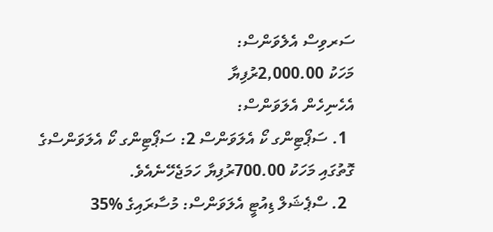ސަރވިސް އެލެވަންސް:
މަހަކު 2,000.00ރުފިޔާ
އެހެނިހެން އެލަވަންސް:
  1. ސަޕޯޓިންގ ކޯ އެލަވަންސް 2: ސަޕޯޓިންގ ކޯ އެލަވަންސްގެ ގޮތުގައި މަހަކު 700.00ރުފިޔާ ހަމަޖެހޭނެއެވެ.
  2. ސްޕެޝަލް ޑިއުޓީ އެލަވަންސް: މުސާރައިގެ %35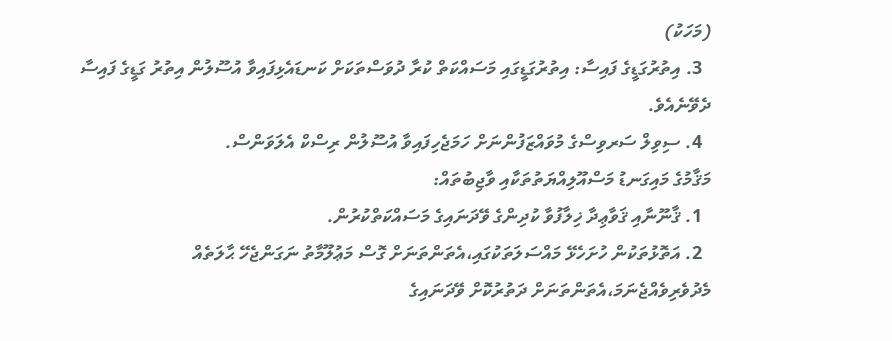(މަހަކު)
  3. އިތުރުގަޑީގެ ފައިސާ: އިތުރުގަޑީގައި މަސައްކަތް ކުރާ ދުވަސްތަކަށް ކަނޑައެޅިފައިވާ އުސޫލުން އިތުރު ގަޑީގެ ފައިސާ ދެވޭނެއެވެ.
  4. ސިވިލް ސަރވިސްގެ މުވައްޒަފުންނަށް ހަމަޖެހިފައިވާ އުސޫލުން ރިސްކް އެލަވަންސް.
މަޤާމުގެ މައިގަނޑު މަސްއޫލިއްޔަތުތަކާއި ވާޖިބުތައް:
  1. ޤާނޫނާއި ޤަވާޢިދާ ޚިލާފުވާ ކުދިންގެ ވޭދަނައިގެ މަސައްކަތްކުރުން.
  2. އަތޮޅުތަކުން ހުށަހެޅޭ މައްސަލަތަކުގައި،އެތަންތަނަށް ގޮސް މަޢުލޫމާތު ނަގަންޖެހޭ ޙާލަތެއް މެދުވެރިވެއްޖެނަމަ،އެތަންތަނަށް ދަތުރުކޮށް ވޭދަނައިގެ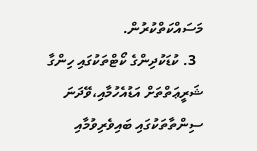މަސައްކަތްކުރުން.
  3. ކުޑަކުދިންގެ ކޯޓްތަކުގައި ހިންގާ ޝަރީޢަތްތަށް އަޑުއެހުމާއި،ވޭދަނަ ސިންތާތަކުގައި ބައިވެރިވުމާއި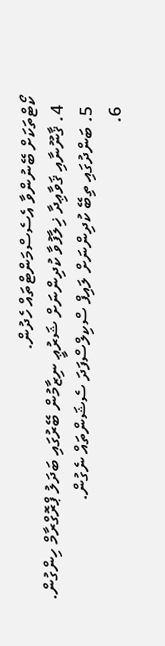ކޯޓްތަކަށް ބޭނުންވާ އެސެސްމަންޓްތައް ހެދުން.
  4. ޤާނޫނާއި ޤަވާޢިދާ ޚިލާފުވާ ކުދިންނަށް ޝަރުޢީ ނިޒާމުން ބޭރުގައި ބަދަލު ޕްރޮގްރާމް ހިންގުން.
  5. ބަންދުގައި ތިބޭ ކުދިންނަށް ލައިފް ސްކިލްސްފަދަ ސެޝަންތައް ނެގުން.
  6.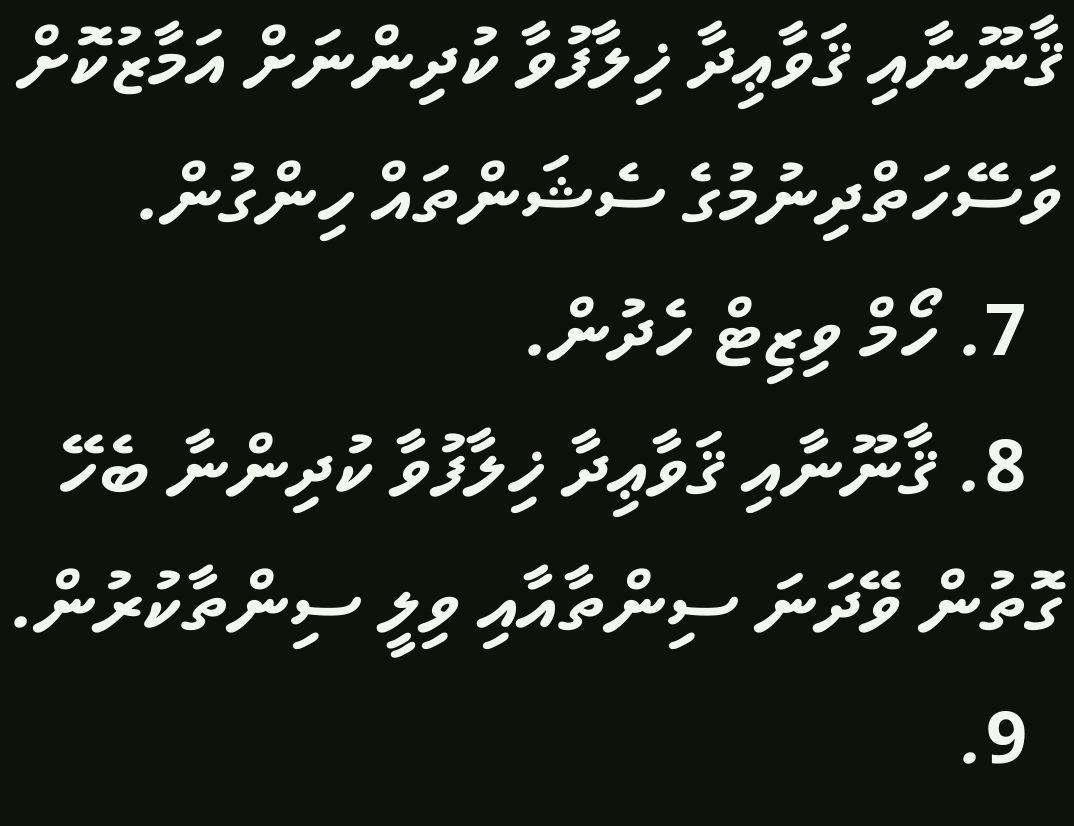ޤާނޫނާއި ޤަވާޢިދާ ޚިލާފުވާ ކުދިންނަށް އަމާޒުކޮށް ވަސޭހަތްދިނުމުގެ ސެޝަންތައް ހިންގުން.
  7. ހޯމް ވިޒިޓް ހެދުން.
  8. ޤާނޫނާއި ޤަވާޢިދާ ޚިލާފުވާ ކުދިންނާ ބެހޭ ގޮތުން ވޭދަނަ ސިންތާއާއި ވިލީ ސިންތާކުރުން.
  9.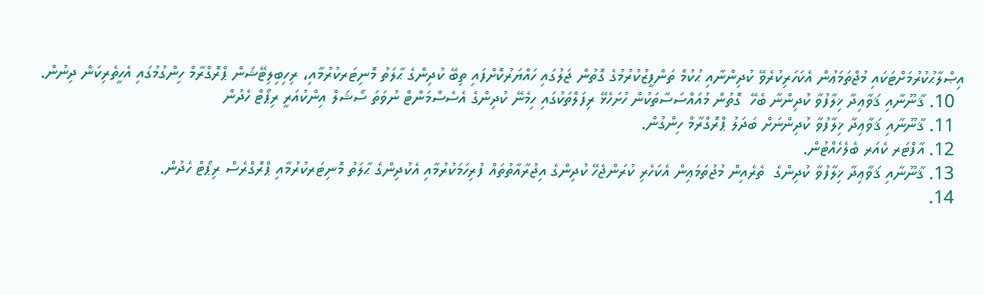އިޞްލާޙުކުރުމަށްޓަކައި މުޖްތަމަޢުން އެކަހަރިކުރެވޭ ކުދިންނާއި ޙުކުމް ތަންފީޒުކުރުމުގެ ގޮތުން ޖަލުގައި ހައްޔަރުކޮށްފައި ތިބޭ ކުދިންގެ ޙާލަތު މޮނިޓަރކުރުމާއި، ރިހިބިލިޓޭޝަން ޕްރޮގްރާމް ހިންގުމުގައި އެހީތެރިކަން ދިނުން.
  10. ޤާނޫނާއި ޤަވާޢިދާ ޚިލާފުވާ ކުދިންނާ ބެހޭ  ގޮތުން މުއައްސަސާތަކުން ހުށަހެޅޭ ރިފަލްތަކުގައި ހިމެނޭ ކުދިންގެ އެސެސްމަންޓް ނުވަތަ ސޯޝަލް އިންކުއަރީ ރިޕޯޓް ހެދުން
  11. ޤާނޫނާއި ޤަވާޢިދާ ޚިލާފުވާ ކުދިންނަށް ބަދަލު ޕްރޮގްރާމް ހިންގުން.
  12. އާފްޓަރ ކެއަރ ބެލެހެއްޓުން.
  13. ޤާނޫނާއި ޤަވާޢިދާ ޚިލާފުވާ ކުދިންގެ  ތެރެއިން މުޖުތަމަޢިން އެކަހެރި ކުރަންޖެހޭ ކުދިންގެ އިޖުރާއާތުތައް ފުރިހަމަކުރުމާއި އެކުދިންގެ ޙާލަތު މޮނިޓަރކުރުމާއި ޕްރޮގްރެސް ރިޕޯޓް ހެދުން.
  14.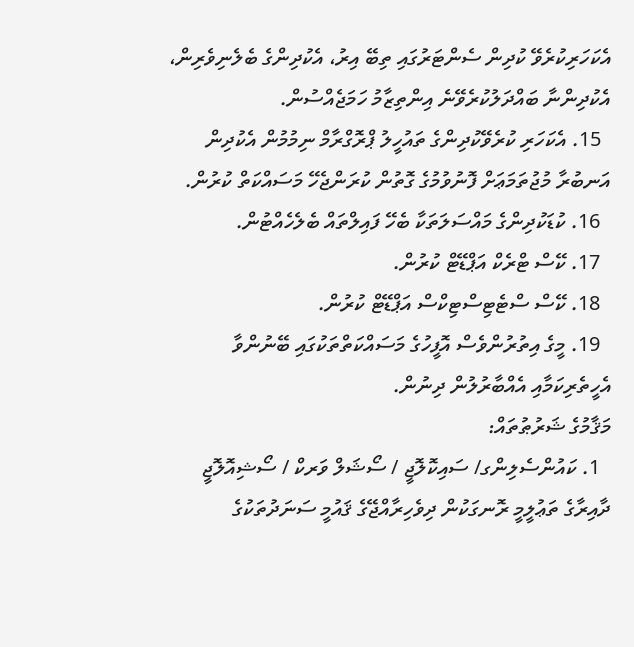އެކަހަރިކުރެވޭ ކުދިން ސެންޓަރުގައި ތިބޭ އިރު، އެކުދިންގެ ބެލެނިވެރިން، އެކުދިންނާ ބައްދަލުކުރެވޭނެ އިންތިޒާމު ހަމަޖެއްސުން.
  15. އެކަހަރި ކުރެވޭކުދިންގެ ތައުހީލު ޕްރޮގްރާމް ނިމުމުން އެކުދިން އަނބުރާ މުޖުތަމަޢަށް ފޮނުވުމުގެ ގޮތުން ކުރަންޖެހޭ މަސައްކަތް ކުރުން.
  16. ކުޑަކުދިންގެ މައްސަލަތަކާ ބެހޭ ފައިލްތައް ބެލެހެއްޓުން.
  17. ކޭސް ޓްރެކް އަޕްޑޭޓް ކުރުން.
  18. ކޭސް ސްޓެޓިސްޓިކްސް އަޕްޑޭޓް ކުރުން.
  19. މީގެ އިތުރުންވެސް އޮފީހުގެ މަސައްކަތްތަކުގައި ބޭނުންވާ އެހީތެރިކަމާއި އެއްބާރުލުން ދިނުން.
މަޤާމުގެ ޝަރުޠުތައް:
  1. ކައުންސެލިންގ/ ސައިކޮލޮޖީ / ސޯޝަލް ވަރކް / ސޯޝިއޮލޮޖީ ދާއިރާގެ ތަޢުލީމީ ރޮނގަކުން ދިވެހިރާއްޖޭގެ ޤައުމީ ސަނަދުތަކުގެ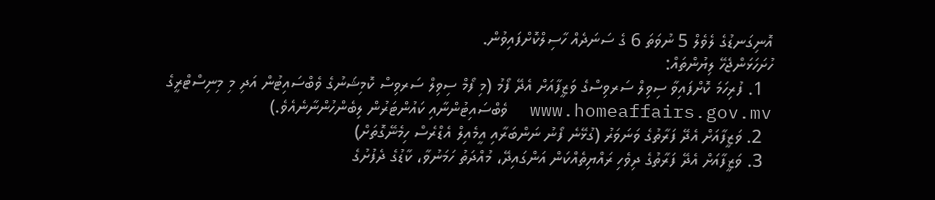އޮނިގަނޑުގެ ލެވެލް 5 ނުވަތަ 6 ގެ ސަނަދެއް ހާސިލްކޮށްފައިވުން.
ހުށަހަޅަންޖެހޭ ލިޔުންތައް:
  1. ފުރިހަމަ ކޮށްފައިވާ ސިވިލް ސަރވިސްގެ ވަޒީފާއަށް އެދޭ ފޯމު (މި ފޯމް ސިވިލް ސަރވިސް ކޮމިޝަނުގެ ވެބްސައިޓުން އަދި މި މިނިސްޓްރީގެ www.homeaffairs.gov.mv  ވެބްސައިޓުންނާއި ކައުންޓަރުން ލިބެންހުންނާނެއެވެ.)
  2. ވަޒީފާއަށް އެދޭ ފަރާތުގެ ވަނަވަރު (ގުޅޭނެ ފޯނު ނަންބަރާއި އީމެއިލް އެޑްރެސް ހިމެނޭގޮތަށް)
  3. ވަޒީފާއަށް އެދޭ ފަރާތުގެ ދިވެހި ރައްޔިތެއްކަން އަންގައިދޭ، މުއްދަތު ހަމަނުވާ، ކާޑުގެ ދެފުށުގެ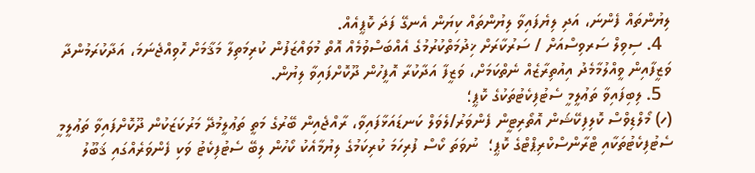ލިޔުންތައް ފެންނަ، އަދި ލިޔެފައިވާ ލިޔުންތައް ކިޔަން އެނގޭ ފަދަ ކޮޕީއެއް.
  4. ސިވިލް ސަރވިސްއަށް / ސަރުކާރަށް ޚިދުމަތްކުރުމުގެ އެއްބަސްވުމެއް އޮތް މުވައްޒަފުން ކުރިމަތިލާ މަޤާމަށް ހޮވިއްޖެނަމަ، އަދާކުރަމުންދާ ވަޒީފާއިން ވީއްލުމާމެދު އިއުތިރާޒެއް ނެތްކަމަށް، ވަޒީފާ އަދާކުރާ އޮފީހުން ދޫކޮށްފައިވާ ލިޔުން.
  5. ލިބިފައިވާ ތަޢުލީމީ ސެޓުފިކެޓުތަކުގެ ކޮޕީ؛
(ހ) މޯލްޑިވްސް ކޮލިފިކޭޝަން އޮތޯރިޓީން ފެންވަރު/ލެވަލް ކަނޑައަޅާފައިވާ، ރާއްޖެއިން ބޭރުގެ މަތީ ތަޢުލީމުދޭ މަރުކަޒަކުން ދޫކޮށްފައިވާ ތަޢުލީމީ ސެޓުފިކެޓުތަކާއި ޓްރާންސްކްރިޕްޓްގެ ކޮޕީ؛  ނުވަތަ ކޯސް ފުރިހަމަ ކުރިކަމުގެ ލިޔުމާއެކު ކޯހުން ލިބޭ ސެޓުފިކެޓު ވަކި ފެންވަރެއްގައި ޤަބޫލު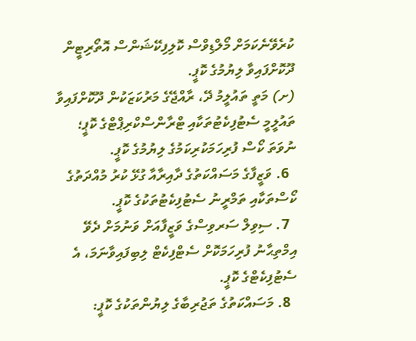ކުރެވޭނެކަމަށް މޯލްޑިވްސް ކޮލިފިކޭޝަންސް އޮތޯރިޓީން ދޫކޮށްފައިވާ ލިޔުމުގެ ކޮޕީ.
(ށ) މަތީ ތައުލީމު ދޭ، ރާއްޖޭގެ މަރުކަޒަކުން ދޫކޮށްފައިވާ ތައުލީމީ ސެޓުފިކެޓުތަކާއި ޓްރާންސްކްރިޕްޓްގެ ކޮޕީ؛ ނުވަތަ ކޯސް ފުރިހަމަކުރިކަމުގެ ލިޔުމުގެ ކޮޕީ.
  6. ވަޒީފާގެ މަސައްކަތުގެ ދާއިރާއާ ގުޅޭ ކުރު މުއްދަތުގެ ކޯސްތަކާއި ތަމްރީނު ސެޓުފިކެޓުތަކުގެ ކޮޕީ.
  7. ސިވިލް ސަރވިސްގެ ވަޒީފާއަށް ވަނުމަށް ދެވޭ އިމްތިޙާނު ފުރިހަމަކޮށް ސެޓްފިކެޓް ލިބިފައިވާނަމަ، އެ ސެޓުފިކެޓްގެ ކޮޕީ.
  8. މަސައްކަތުގެ ތަޖުރިބާގެ ލިޔުންތަކުގެ ކޮޕީ: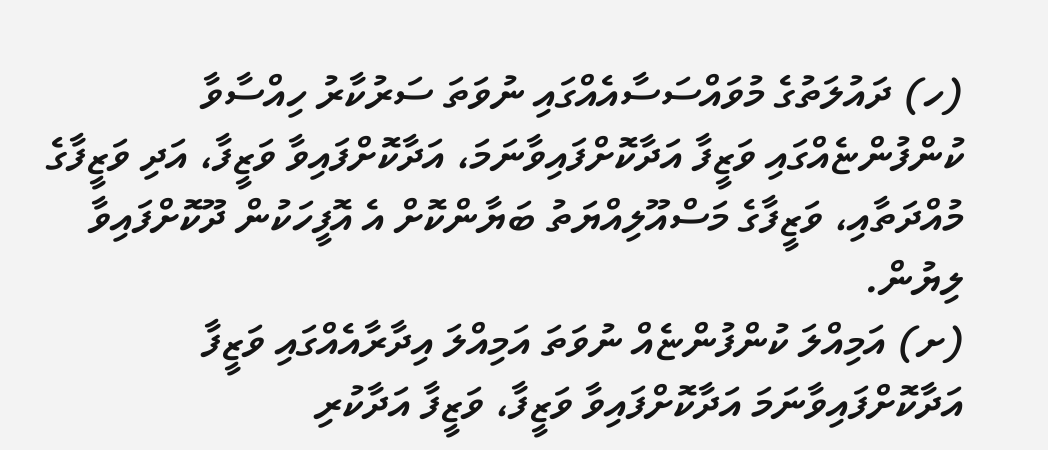(ހ) ދައުލަތުގެ މުވައްސަސާއެއްގައި ނުވަތަ ސަރުކާރު ހިއްސާވާ ކުންފުންޏެއްގައި ވަޒީފާ އަދާކޮށްފައިވާނަމަ، އަދާކޮށްފައިވާ ވަޒީފާ، އަދި ވަޒީފާގެ މުއްދަތާއި، ވަޒީފާގެ މަސްއޫލިއްޔަތު ބަޔާންކޮށް އެ އޮފީހަކުން ދޫކޮށްފައިވާ ލިޔުން.
(ށ) އަމިއްލަ ކުންފުންޏެއް ނުވަތަ އަމިއްލަ އިދާރާއެއްގައި ވަޒީފާ އަދާކޮށްފައިވާނަމަ އަދާކޮށްފައިވާ ވަޒީފާ، ވަޒީފާ އަދާކުރި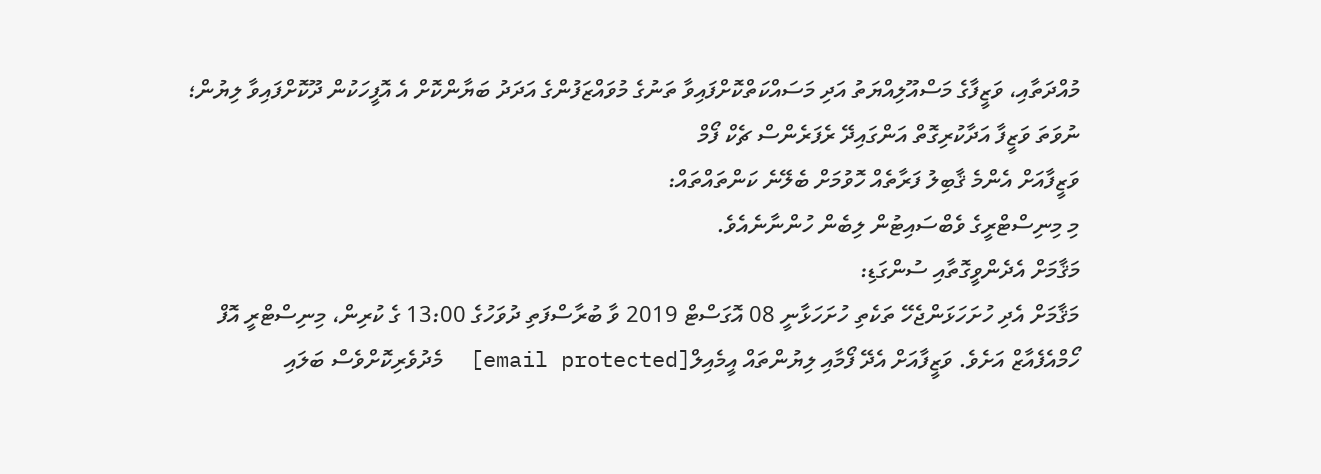މުއްދަތާއި، ވަޒީފާގެ މަސްއޫލިއްޔަތު އަދި މަސައްކަތްކޮށްފައިވާ ތަނުގެ މުވައްޒަފުންގެ އަދަދު ބަޔާންކޮށް އެ އޮފީހަކުން ދޫކޮށްފައިވާ ލިޔުން؛ ނުވަތަ ވަޒީފާ އަދާކުރިގޮތް އަންގައިދޭ ރެފަރެންސް ޗެކް ފޯމް
ވަޒީފާއަށް އެންމެ ޤާބިލު ފަރާތެއް ހޮވުމަށް ބެލޭނެ ކަންތައްތައް:
މި މިނިސްޓްރީގެ ވެބްސައިޓުން ލިބެން ހުންނާނެއެވެ.
މަޤާމަށް އެދެންވީގޮތާއި ސުންގަޑި:
މަޤާމަށް އެދި ހުށަހަޅަންޖެހޭ ތަކެތި ހުށަހަޅާނީ 08 އޮގަސްޓް 2019 ވާ ބުރާސްފަތި ދުވަހުގެ 13:00 ގެ ކުރިން، މިނިސްޓްރީ އޮފް ހޯމްއެފެއާޒް އަށެވެ. ވަޒީފާއަށް އެދޭ ފޯމާއި ލިޔުންތައް އީމެއިލް[email protected]  މެދުވެރިކޮށްވެސް ބަލައި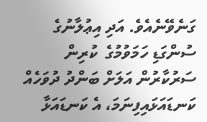ގަނެވޭނެއެވެ. އަދި އިޢުލާނުގެ ސުންގަޑި ހަމަވުމުގެ  ކުރިން ސަރުކާރުން އަލަށް ބަންދު ދުވަހެއް ކަނޑައަޅައިފިނަމަ، އެ ކަނޑައަޅާ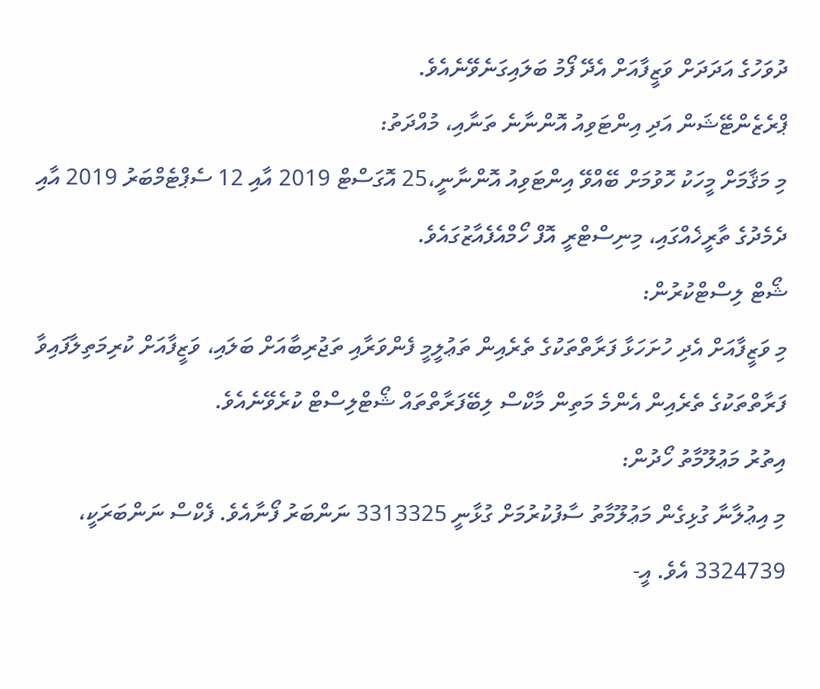ދުވަހުގެ އަދަދަށް ވަޒީފާއަށް އެދޭ ފޯމު ބަލައިގަނެވޭނެއެވެ.
ޕްރެޒެންޓޭޝަން އަދި އިންޓަވިއު އޮންނާނެ ތަނާއި، މުއްދަތު:
މި މަޤާމަށް މީހަކު ހޮވުމަށް ބޭއްވޭ އިންޓަވިއު އޮންނާނީ،25 އޮގަސްޓް 2019 އާއި 12 ސެޕްޓެމްބަރު 2019 އާއި ދެމެދުގެ ތާރީޚެއްގައި، މިނިސްޓްރީ އޮފް ހޯމްއެފެއާޒުގައެވެ.
ޝޯޓް ލިސްޓްކުރުން:
މި ވަޒީފާއަށް އެދި ހުށަހަޅާ ފަރާތްތަކުގެ ތެރެއިން ތަޢުލީމީ ފެންވަރާއި ތަޖުރިބާއަށް ބަލައި، ވަޒީފާއަށް ކުރިމަތިލާފައިވާ ފަރާތްތަކުގެ ތެރެއިން އެންމެ މަތިން މާކްސް ލިބޭފަރާތްތައް ޝޯޓްލިސްޓް ކުރެވޭނެއެވެ.
އިތުރު މަޢުލޫމާތު ހޯދުން:
މި އިޢުލާނާ ގުޅިގެން މަޢުލޫމާތު ސާފުކުރުމަށް ގުޅާނީ 3313325 ނަންބަރު ފޯނާއެވެ. ފެކްސް ނަންބަރަކީ، 3324739 އެވެ. އީ-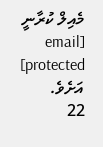މެއިލް ކުރާނީ [email protected] އަށެވެ.
22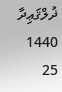ޛުލްޤަޢިދާ 1440
25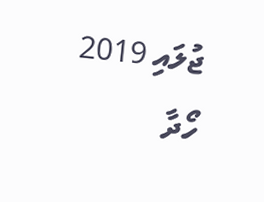ޖުލައި 2019
ހޯދާ